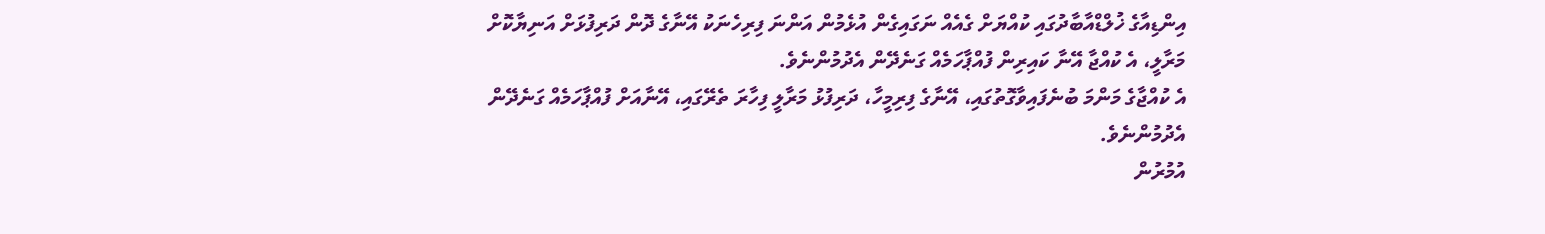އިންޑިއާގެ ޚުލްޑްއާބާދުގައި ކުއްޔަށް ގެއެއް ނަގައިގެން އުޅެމުން އަންނަ ފިރިހެނަކު އޭނާގެ ދޮން ދަރިފުޅަށް އަނިޔާކޮށް މަރާލީ، އެ ކުއްޖާ އޭނާ ކައިރިން ފުއްޕާހަމެއް ގަނެދޭން އެދުމުންނެވެ.
އެ ކުއްޖާގެ މަންމަ ބުނެފައިވާގޮތުގައި، އޭނާގެ ފިރިމީހާ، ދަރިފުޅު މަރާލީ ފިހާރަ ތެރޭގައި، އޭނާއަށް ފުއްޕާހަމެއް ގަނެދޭން އެދުމުންނެވެ.
އުމުރުން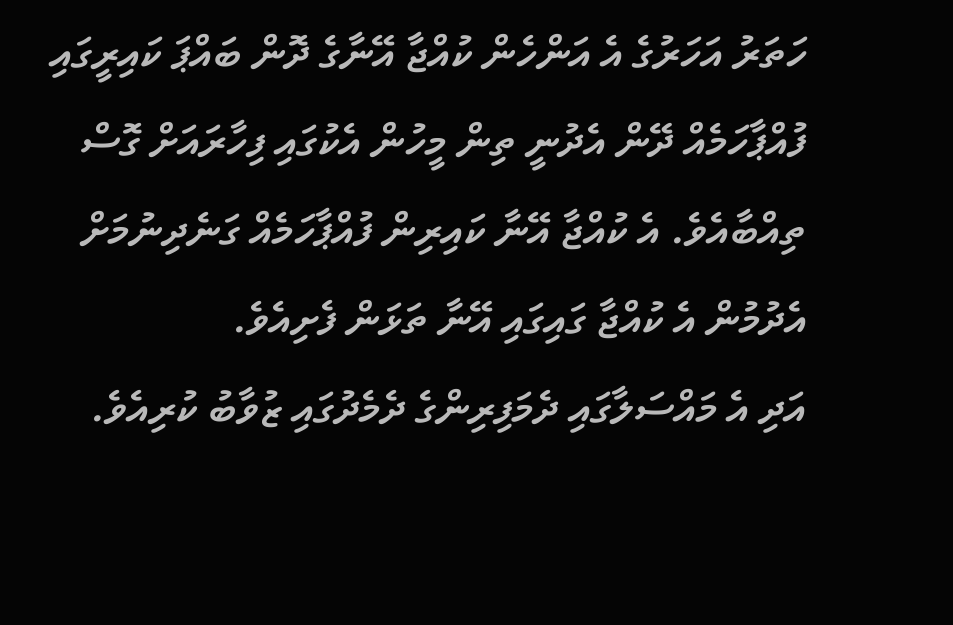ހަތަރު އަހަރުގެ އެ އަންހެން ކުއްޖާ އޭނާގެ ދޮން ބައްޕަ ކައިރީގައި ފުއްޕާހަމެއް ދޭން އެދުނީ ތިން މީހުން އެކުގައި ފިހާރައަށް ގޮސް ތިއްބާއެވެ. އެ ކުއްޖާ އޭނާ ކައިރިން ފުއްޕާހަމެއް ގަނެދިނުމަށް އެދުމުން އެ ކުއްޖާ ގައިގައި އޭނާ ތަޅަން ފެށިއެވެ.
އަދި އެ މައްސަލާގައި ދެމަފިރިންގެ ދެމެދުގައި ޒުވާބު ކުރިއެވެ.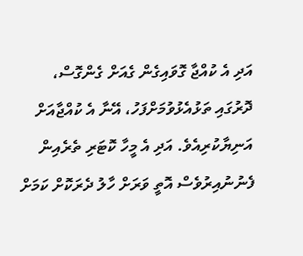އަދި އެ ކުއްޖާ ގޮވައިގެން ގެއަށް ގެންގޮސް، ދޮރުގައި ތަޅުއެޅުވުމަށްފަހު، އޭނާ އެ ކުއްޖާއަށް އަނިޔާކުރިއެވެ. އަދި އެ މީހާ ކޮޓަރި ތެރެއިން ފެނުނުއިރުވެސް އޮތީ ވަރަށް ހާލު ދެރަކޮށް ކަމަށް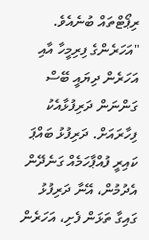ރިޕޯޓްތައް ބުނެއެވެ.
"އަހަރެންގެ ފިރިމީހާ އާއި އަހަރެން ދިޔައީ ބޭސް ގަންނަން ދަރިފުޅާއެކު ފިހާރައަށް. ދަރިފުޅު ބައްޕަ ކައިރީ ފުއްޕާހަމެއް ގަނެދޭން އެދުމުން، އޭނާ ދަރިފުޅު ގައިގާ ތަޅަން ފެށި، އަހަރެން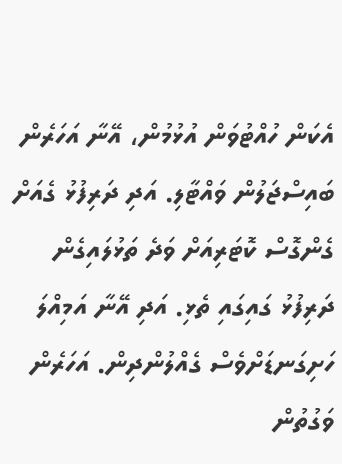އެކަން ހުއްޓުވަން އުޅުމުން، އޭނާ އަހަރެން ބައިސްޖަލުން ވައްޓާލި. އަދި ދަރިފުޅު ގެއަށް ގެންގޮސް ކޮޓަރިއަށް ވަދެ ތަޅުލައިގެން ދަރިފުޅު ގައިގައި ތެޅި. އަދި އޭނާ އަމިއްލަ ހަށިގަނޑަށްވެސް ގެއްލުންދިން. އަހަރެން ވަގުތުން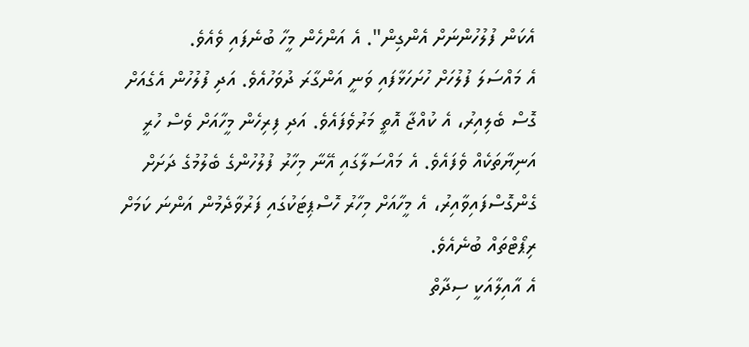އެކަން ފުލުހުންނަށް އެންގިން". އެ އަންހެން މީހާ ބުނެފައި ވެއެވެ.
އެ މައްސަލަ ފުލުހަށް ހުށަހަޅާފައި ވަނީ އަންގާރަ ދުވަހުއެވެ. އަދި ފުލުހުން އެގެއަށް ގޮސް ބެލިއިރު، އެ ކުއްޖާ އޮތީ މަރުވެފައެވެ. އަދި ފިރިހެން މީހާއަށް ވެސް ހުރީ އަނިޔާތަކެއް ވެފައެވެ. އެ މައްސަލާގައި އޭނާ މިހާރު ފުލުހުންގެ ބެލުމުގެ ދަށަށް ގެންގޮސްފައިވާއިރު، އެ މީހާއަށް މިހާރު ހޮސްޕިޓަކުގައި ފަރުވާދެމުން އަންނަ ކަމަށް ރިޕޯޓްތައް ބުނެއެވެ.
އެ އާއިލާއަކީ ސިދާތް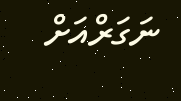ނަގަރްއަށް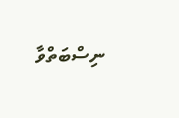ނިސްބަތްވާ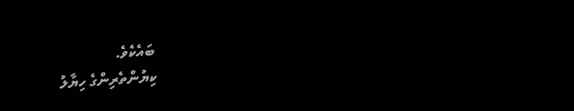ބައެކެވެ.
ކިޔުންތެރިންގެ ހިޔާލު